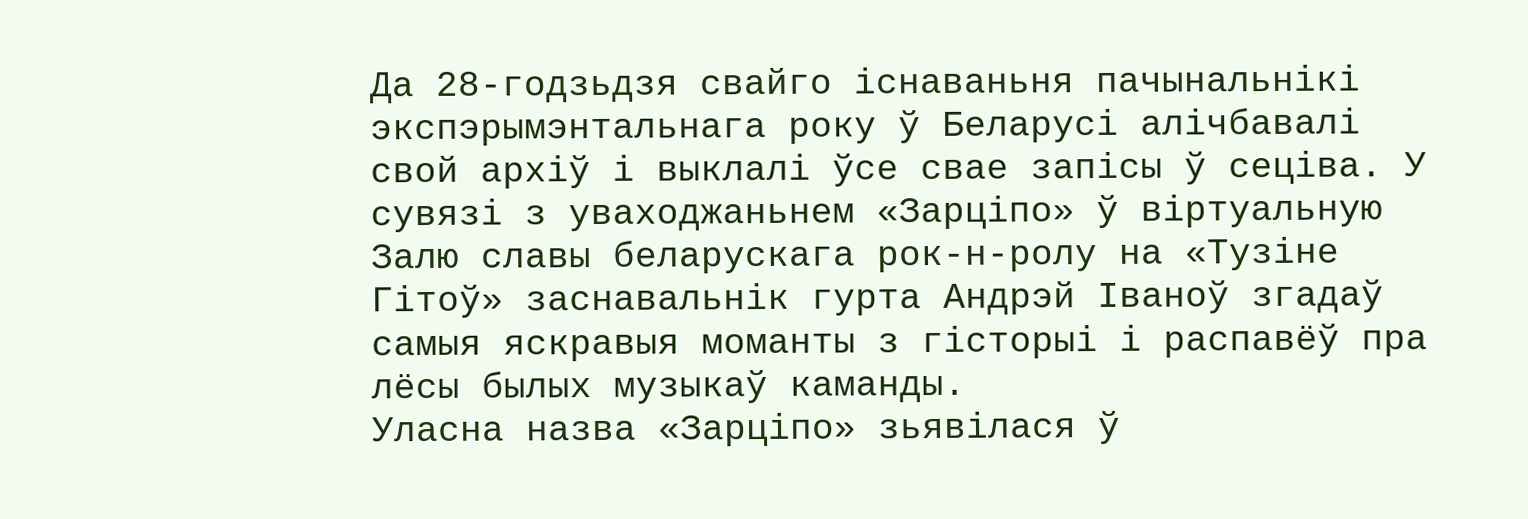Да 28-годзьдзя свайго існаваньня пачынальнікі экспэрымэнтальнага року ў Беларусі алічбавалі свой архіў і выклалі ўсе свае запісы ў сеціва. У сувязі з уваходжаньнем «Зарціпо» ў віртуальную Залю славы беларускага рок-н-ролу на «Тузіне Гітоў» заснавальнік гурта Андрэй Іваноў згадаў самыя яскравыя моманты з гісторыі і распавёў пра лёсы былых музыкаў каманды.
Уласна назва «Зарціпо» зьявілася ў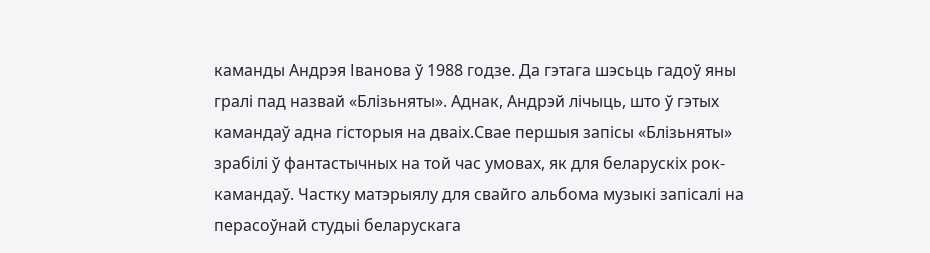каманды Андрэя Іванова ў 1988 годзе. Да гэтага шэсьць гадоў яны гралі пад назвай «Блізьняты». Аднак, Андрэй лічыць, што ў гэтых камандаў адна гісторыя на дваіх.Свае першыя запісы «Блізьняты» зрабілі ў фантастычных на той час умовах, як для беларускіх рок-камандаў. Частку матэрыялу для свайго альбома музыкі запісалі на перасоўнай студыі беларускага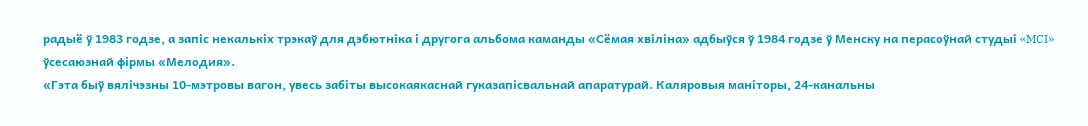радыё ў 1983 годзе, а запіс некалькіх трэкаў для дэбютніка і другога альбома каманды «Сёмая хвіліна» адбыўся ў 1984 годзе ў Менску на перасоўнай студыі «MCI» ўсесаюзнай фірмы «Мелодия».
«Гэта быў вялічэзны 10-мэтровы вагон, увесь забіты высокаякаснай гуказапісвальнай апаратурай. Каляровыя маніторы, 24-канальны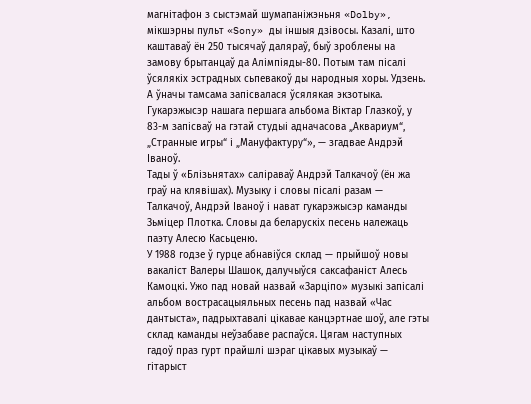магнітафон з сыстэмай шумапаніжэньня «Dolby», мікшэрны пульт «Sony» ды іншыя дзівосы. Казалі, што каштаваў ён 250 тысячаў даляраў, быў зроблены на замову брытанцаў да Алімпіяды-80. Потым там пісалі ўсялякіх эстрадных сьпевакоў ды народныя хоры. Удзень. А ўначы тамсама запісвалася ўсялякая экзотыка. Гукарэжысэр нашага першага альбома Віктар Глазкоў, у 83-м запісваў на гэтай студыі адначасова „Аквариум“, „Странные игры“ і „Мануфактуру“», — згадвае Андрэй Іваноў.
Тады ў «Блізьнятах» саліраваў Андрэй Талкачоў (ён жа граў на клявішах). Музыку і словы пісалі разам — Талкачоў, Андрэй Іваноў і нават гукарэжысэр каманды Зьміцер Плотка. Словы да беларускіх песень належаць паэту Алесю Касьценю.
У 1988 годзе ў гурце абнавіўся склад — прыйшоў новы вакаліст Валеры Шашок, далучыўся саксафаніст Алесь Камоцкі. Ужо пад новай назвай «Зарціпо» музыкі запісалі альбом вострасацыяльных песень пад назвай «Час дантыста», падрыхтавалі цікавае канцэртнае шоў, але гэты склад каманды неўзабаве распаўся. Цягам наступных гадоў праз гурт прайшлі шэраг цікавых музыкаў — гітарыст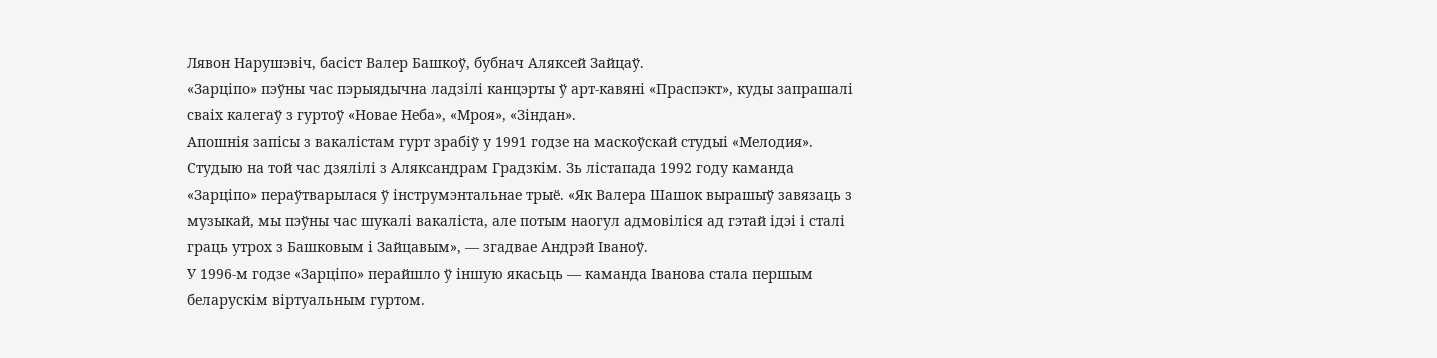Лявон Нарушэвіч, басіст Валер Башкоў, бубнач Аляксей Зайцаў.
«Зарціпо» пэўны час пэрыядычна ладзілі канцэрты ў арт-кавяні «Праспэкт», куды запрашалі сваіх калегаў з гуртоў «Новае Неба», «Мроя», «Зіндан».
Апошнія запісы з вакалістам гурт зрабіў у 1991 годзе на маскоўскай студыі «Мелодия». Cтудыю на той час дзялілі з Аляксандрам Градзкім. Зь лістапада 1992 году каманда «Зарціпо» пераўтварылася ў інструмэнтальнае трыё. «Як Валера Шашок вырашыў завязаць з музыкай, мы пэўны час шукалі вакаліста, але потым наогул адмовіліся ад гэтай ідэі і сталі граць утрох з Башковым і Зайцавым», — згадвае Андрэй Іваноў.
У 1996-м годзе «Зарціпо» перайшло ў іншую якасьць — каманда Іванова стала першым беларускім віртуальным гуртом.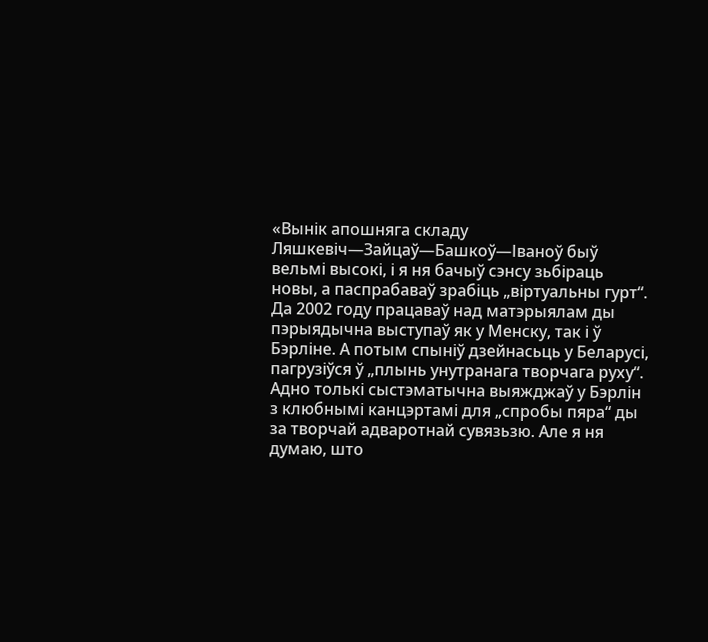«Вынік апошняга складу Ляшкевіч—Зайцаў—Башкоў—Іваноў быў вельмі высокі, і я ня бачыў сэнсу зьбіраць новы, а паспрабаваў зрабіць „віртуальны гурт“. Да 2002 году працаваў над матэрыялам ды пэрыядычна выступаў як у Менску, так і ў Бэрліне. А потым спыніў дзейнасьць у Беларусі, пагрузіўся ў „плынь унутранага творчага руху“. Адно толькі сыстэматычна выяжджаў у Бэрлін з клюбнымі канцэртамі для „спробы пяра“ ды за творчай адваротнай сувязьзю. Але я ня думаю, што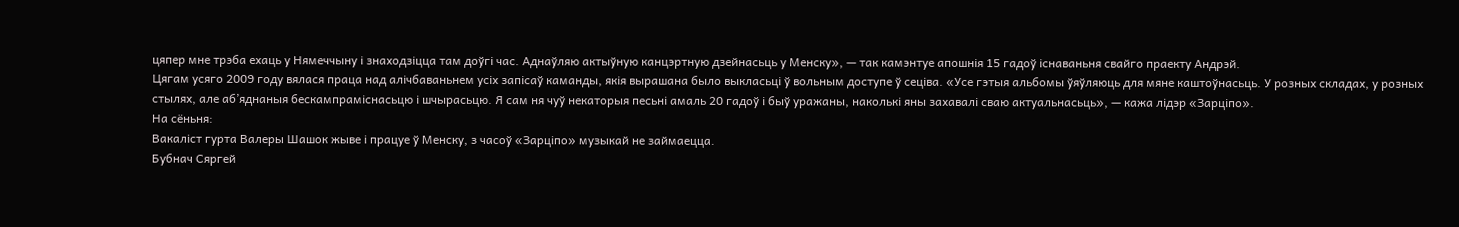цяпер мне трэба ехаць у Нямеччыну і знаходзіцца там доўгі час. Аднаўляю актыўную канцэртную дзейнасьць у Менску», — так камэнтуе апошнія 15 гадоў існаваньня свайго праекту Андрэй.
Цягам усяго 2009 году вялася праца над алічбаваньнем усіх запісаў каманды, якія вырашана было выкласьці ў вольным доступе ў сеціва. «Усе гэтыя альбомы ўяўляюць для мяне каштоўнасьць. У розных складах, у розных стылях, але аб’яднаныя бескампраміснасьцю і шчырасьцю. Я сам ня чуў некаторыя песьні амаль 20 гадоў і быў уражаны, наколькі яны захавалі сваю актуальнасьць», — кажа лідэр «Зарціпо».
На сёньня:
Вакаліст гурта Валеры Шашок жыве і працуе ў Менску, з часоў «Зарціпо» музыкай не займаецца.
Бубнач Сяргей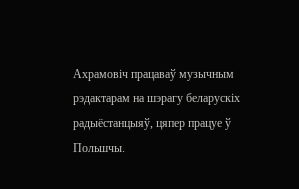Ахрамовіч працаваў музычным рэдактарам на шэрагу беларускіх радыёстанцыяў, цяпер працуе ў Польшчы.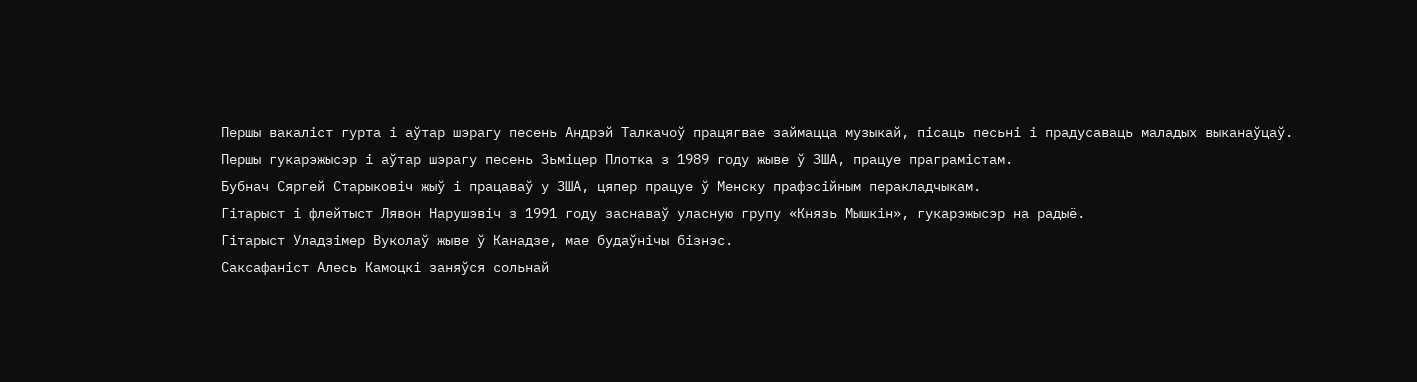Першы вакаліст гурта і аўтар шэрагу песень Андрэй Талкачоў працягвае займацца музыкай, пісаць песьні і прадусаваць маладых выканаўцаў.
Першы гукарэжысэр і аўтар шэрагу песень Зьміцер Плотка з 1989 году жыве ў ЗША, працуе праграмістам.
Бубнач Сяргей Старыковіч жыў і працаваў у ЗША, цяпер працуе ў Менску прафэсійным перакладчыкам.
Гітарыст і флейтыст Лявон Нарушэвіч з 1991 году заснаваў уласную групу «Князь Мышкін», гукарэжысэр на радыё.
Гітарыст Уладзімер Вуколаў жыве ў Канадзе, мае будаўнічы бізнэс.
Саксафаніст Алесь Камоцкі заняўся сольнай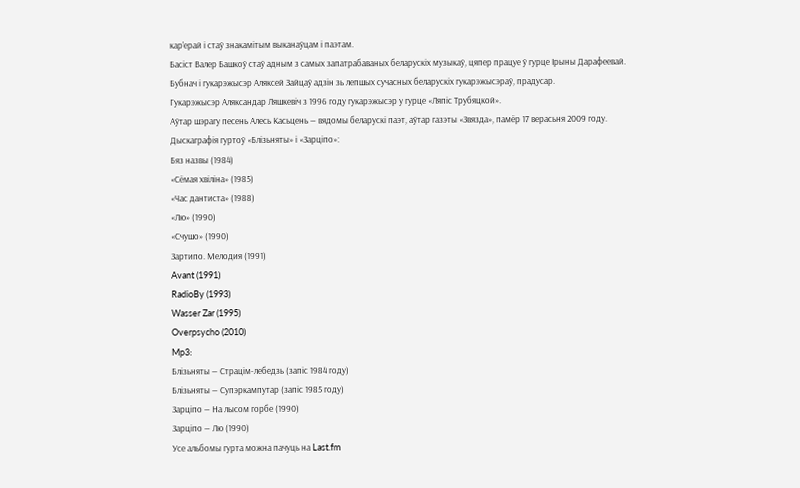кар’ерай і стаў знакамітым выканаўцам і паэтам.
Басіст Валер Башкоў стаў адным з самых запатрабаваных беларускіх музыкаў, цяпер працуе ў гурце Ірыны Дарафеевай.
Бубнач і гукарэжысэр Аляксей Зайцаў адзін зь лепшых сучасных беларускіх гукарэжысэраў, прадусар.
Гукарэжысэр Аляксандар Ляшкевіч з 1996 году гукарэжысэр у гурце «Ляпіс Трубяцкой».
Аўтар шэрагу песень Алесь Касьцень — вядомы беларускі паэт, аўтар газэты «Звязда», памёр 17 верасьня 2009 году.
Дыскаграфія гуртоў «Блізьняты» і «Зарціпо»:
Бяз назвы (1984)
«Сёмая хвіліна» (1985)
«Час дантиста» (1988)
«Лю» (1990)
«Счушо» (1990)
Зартипо. Мелодия (1991)
Avant (1991)
RadioBy (1993)
Wasser Zar (1995)
Overpsycho (2010)
Mp3:
Блізьняты — Страцім-лебедзь (запіс 1984 году)
Блізьняты — Супэркампутар (запіс 1985 году)
Зарціпо — На лысом горбе (1990)
Зарціпо — Лю (1990)
Усе альбомы гурта можна пачуць на Last.fm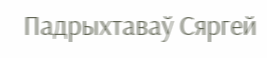Падрыхтаваў Сяргей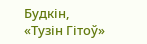Будкін, «Тузін Гітоў»